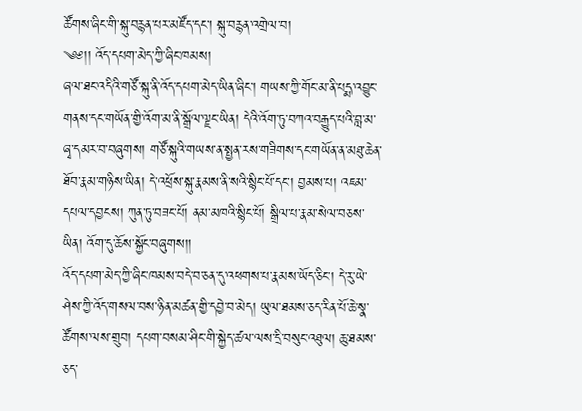ཚོགས་ཞིང་གི་སྐུ་བརྙན་པར་མཛོད་དང་། སྐུ་བརྙན་འགྲེལ་བ།
༄༅།། འོད་དཔག་མེད་ཀྱི་ཞིང་ཁམས།
ཞལ་ཐང་འདིའི་གཙོ་སྐུ་ནི་འོད་དཔག་མེད་ཡིན་ཞིང་། གཡས་ཀྱི་གོང་མ་ནི་པདྨ་འབྱུང་གནས་དང་གཡོན་གྱི་འོག་མ་ནི་སྒྲོལ་ལྗང་ཡིན། དེའི་འོག་ཏུ་བཀའ་བརྒྱུད་པའི་བླ་མ་ཞྭ་དམར་བ་བཞུགས། གཙོ་སྐུའི་གཡས་ན་སྤྱན་རས་གཟིགས་དང་གཡོན་ན་མཐུ་ཆེན་ཐོབ་རྣམ་གཉིས་ཡིན། དེ་འཕྲོས་སྐུ་རྣམས་ནི་སའི་སྙིང་པོ་དང་། བྱམས་པ། འཇམ་དཔལ་དབྱངས། ཀུན་ཏུ་བཟང་པོ། ནམ་མཁའི་སྙིང་པོ། སྒྲིལ་པ་རྣམ་སེལ་བཅས་ཡིན། འོག་དུ་ཆོས་སྐྱོང་བཞུགས།།
འོད་དཔག་མེད་ཀྱི་ཞིང་ཁམས་བདེ་བ་ཅན་དུ་འཕགས་པ་རྣམས་ཡོད་ཅིང་། དེ་རུ་ཡེ་ཤེས་ཀྱི་འོད་གསལ་བས་ཉིན་མཚན་གྱི་དབྱེ་བ་མེད། ཡུལ་ཐམས་ཅད་རིན་པོ་ཆེ་སྣ་ཚོགས་ལས་གྲུབ། དཔག་བསམ་ཤིང་གི་སྐྱེད་ཚལ་ལས་དྲི་བསུང་འཐུལ། ཆུ་ཐམས་ཅད་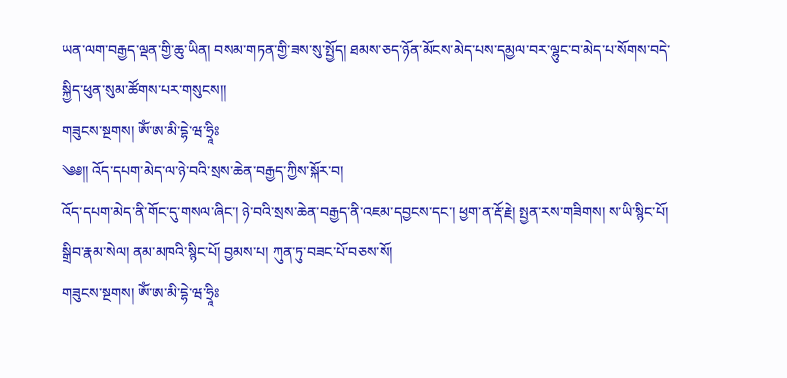ཡན་ལག་བརྒྱད་ལྡན་གྱི་ཆུ་ཡིན། བསམ་གཏན་གྱི་ཟས་སུ་སྤྱོད། ཐམས་ཅད་ཉོན་མོངས་མེད་པས་དམྱལ་བར་ལྷུང་བ་མེད་པ་སོགས་བདེ་སྐྱིད་ཕུན་སུམ་ཚོགས་པར་གསུངས།།
གཟུངས་སྔགས། ཨོཾ་ཨ་མི་དྷེ་ཝ་ཧྲཱིཿ
༄༅།། འོད་དཔག་མེད་ལ་ཉེ་བའི་སྲས་ཆེན་བརྒྱད་ཀྱིས་སྐོར་བ།
འོད་དཔག་མེད་ནི་གོང་དུ་གསལ་ཞིང་། ཉེ་བའི་སྲས་ཆེན་བརྒྱད་ནི་འཇམ་དབྱངས་དང་། ཕྱག་ན་རྡོ་རྗེ། སྤྱན་རས་གཟིགས། ས་ཡི་སྙིང་པོ། སྒྲིབ་རྣམ་སེལ། ནམ་མཁའི་སྙིང་པོ། བྱམས་པ། ཀུན་ཏུ་བཟང་པོ་བཅས་སོ།
གཟུངས་སྔགས། ཨོཾ་ཨ་མི་དྷེ་ཝ་ཧྲཱིཿ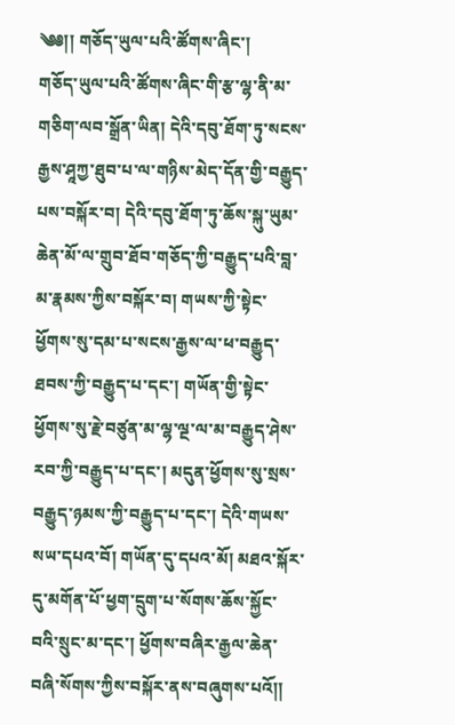༄༅།། གཅོད་ཡུལ་པའི་ཚོགས་ཞིང་།
གཅོད་ཡུལ་པའི་ཚོགས་ཞིང་གི་རྩ་ལྷ་ནི་མ་གཅིག་ལབ་སྒྲོན་ཡིན། དེའི་དབུ་ཐོག་ཏུ་སངས་རྒྱས་ཤཱཀྱ་ཐུབ་པ་ལ་གཉིས་མེད་དོན་གྱི་བརྒྱུད་པས་བསྐོར་བ། དེའི་དབུ་ཐོག་ཏུ་ཆོས་སྐུ་ཡུམ་ཆེན་མོ་ལ་གྲུབ་ཐོབ་གཅོད་ཀྱི་བརྒྱུད་པའི་བླ་མ་རྣམས་ཀྱིས་བསྐོར་བ། གཡས་ཀྱི་སྟེང་ཕྱོགས་སུ་དམ་པ་སངས་རྒྱས་ལ་ཕ་བརྒྱུད་ཐབས་ཀྱི་བརྒྱུད་པ་དང་། གཡོན་གྱི་སྟེང་ཕྱོགས་སུ་རྗེ་བཙུན་མ་ལྷ་ལྔ་ལ་མ་བརྒྱུད་ཤེས་རབ་ཀྱི་བརྒྱུད་པ་དང་། མདུན་ཕྱོགས་སུ་སྲས་བརྒྱུད་ཉམས་ཀྱི་བརྒྱུད་པ་དང་། དེའི་གཡས་སཡ་དཔའ་བོ། གཡོན་དུ་དཔའ་མོ། མཐའ་སྐོར་དུ་མགོན་པོ་ཕྱག་དྲུག་པ་སོགས་ཆོས་སྐྱོང་བའི་སྲུང་མ་དང་། ཕྱོགས་བཞིར་རྒྱལ་ཆེན་བཞི་སོགས་ཀྱིས་བསྐོར་ནས་བཞུགས་པའོ།།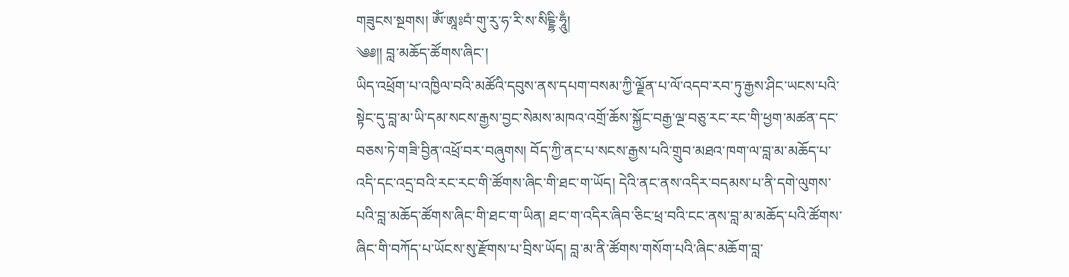གཟུངས་སྔགས། ཨོཾ་ཨཱཿབཾ་གུ་རུ་ཧ་རི་ས་སིངྔྷི་ཧཱུྃ།
༄༅།། བླ་མཆོད་ཚོགས་ཞིང་།
ཡིད་འཕྲོག་པ་འཁྱིལ་བའི་མཚོའི་དབུས་ནས་དཔག་བསམ་ཀྱི་ལྗོན་པ་ལོ་འདབ་རབ་ཏུ་རྒྱས་ཤིང་ཡངས་པའི་སྟེང་དུ་བླ་མ་ཡི་དམ་སངས་རྒྱས་བྱང་སེམས་མཁའ་འགྲོ་ཆོས་སྐྱོང་བརྒྱ་ལྔ་བཅུ་རང་རང་གི་ཕྱག་མཚན་དང་བཅས་ཏེ་གཟི་བྱིན་འཕྲོ་བར་བཞུགས། བོད་ཀྱི་ནང་པ་སངས་རྒྱས་པའི་གྲུབ་མཐའ་ཁག་ལ་བླ་མ་མཆོད་པ་འདི་དང་འདྲ་བའི་རང་རང་གི་ཚོགས་ཞིང་གི་ཐང་ག་ཡོད། དེའི་ནང་ནས་འདིར་བདམས་པ་ནི་དགེ་ལུགས་པའི་བླ་མཆོད་ཚོགས་ཞིང་གི་ཐང་ག་ཡིན། ཐང་ག་འདིར་ཞིབ་ཅིང་ཕྲ་བའི་ངང་ནས་བླ་མ་མཆོད་པའི་ཚོགས་ཞིང་གི་བཀོད་པ་ཡོངས་སུ་རྫོགས་པ་བྲིས་ཡོད། བླ་མ་ནི་ཚོགས་གསོག་པའི་ཞིང་མཆོག་བླ་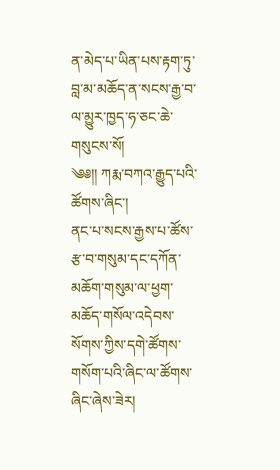ན་མེད་པ་ཡིན་པས་རྟག་ཏུ་བླ་མ་མཆོད་ན་སངས་རྒྱ་བ་ལ་མྱུར་ཁྱད་ཧ་ཅང་ཆེ་གསུངས་སོ།
༄༅།། ཀརྨ་བཀའ་རྒྱུད་པའི་ཚོགས་ཞིང་།
ནང་པ་སངས་རྒྱས་པ་ཚོས་རྩ་བ་གསུམ་དང་དཀོན་མཆོག་གསུམ་ལ་ཕྱག་མཆོད་གསོལ་འདེབས་སོགས་ཀྱིས་དགེ་ཚོགས་གསོག་པའི་ཞིང་ལ་ཚོགས་ཞིང་ཞེས་ཟེར།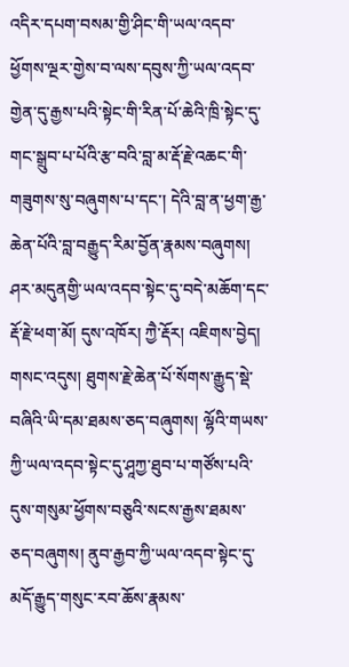འདིར་དཔག་བསམ་གྱི་ཤིང་གི་ཡལ་འདབ་ཕྱོགས་ལྔར་གྱེས་བ་ལས་དབུས་ཀྱི་ཡལ་འདབ་གྱེན་དུ་རྒྱས་པའི་སྟེང་གི་རིན་པོ་ཆེའི་ཁྲི་སྟེང་དུ་གང་སྒྲུབ་པ་པོའི་རྩ་བའི་བླ་མ་རྡོ་རྗེ་འཆང་གི་གཟུགས་སུ་བཞུགས་པ་དང་། དེའི་བླ་ན་ཕྱག་རྒྱ་ཆེན་པོའི་བླ་བརྒྱུད་རིམ་བྱོན་རྣམས་བཞུགས། ཤར་མདུནགྱི་ཡལ་འདབ་སྟེང་དུ་བདེ་མཆོག་དང་རྡོ་རྗེ་ཕག་མོ། དུས་འཁོར། ཀྱཻ་རྡོར། འཇིགས་བྱེད། གསང་འདུས། ཐུགས་རྗེ་ཆེན་པོ་སོགས་རྒྱུད་སྡེ་བཞིའི་ཡི་དམ་ཐམས་ཅད་བཞུགས། ལྷོའི་གཡས་ཀྱི་ཡལ་འདབ་སྟེང་དུ་ཤཱཀྱ་ཐུབ་པ་གཙོས་པའི་དུས་གསུམ་ཕྱོགས་བཅུའི་སངས་རྒྱས་ཐམས་ཅད་བཞུགས། ནུབ་རྒྱབ་ཀྱི་ཡལ་འདབ་སྟེང་དུ་མདོ་རྒྱུད་གསུང་རབ་ཆོས་རྣམས་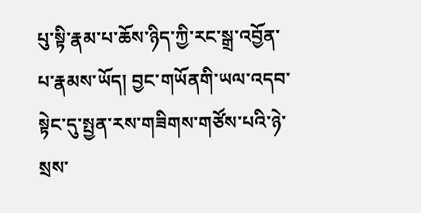པུ་སྟི་རྣམ་པ་ཆོས་ཉིད་ཀྱི་རང་སྒྲ་འབྱོན་པ་རྣམས་ཡོད། བྱང་གཡོནགི་ཡལ་འདབ་སྟེང་དུ་སྤྱན་རས་གཟིགས་གཙོས་པའི་ཉེ་སྲས་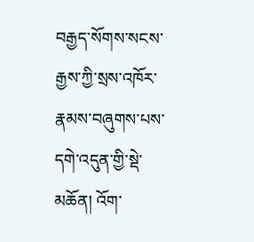བརྒྱད་སོགས་སངས་རྒྱས་ཀྱི་སྲས་འཁོར་རྣམས་བཞུགས་པས་དགེ་འདུན་གྱི་སྡེ་མཆོན། འོག་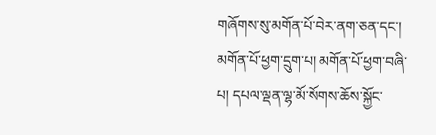གཞོགས་སུ་མགོན་པོ་བེར་ནག་ཅན་དང་། མགོན་པོ་ཕྱག་དྲུག་པ། མགོན་པོ་ཕྱག་བཞི་པ། དཔལ་ལྡན་ལྷ་མོ་སོགས་ཆོས་སྐྱོང་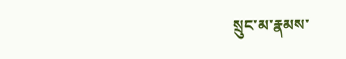སྲུང་མ་རྣམས་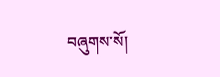བཞུགས་སོ།